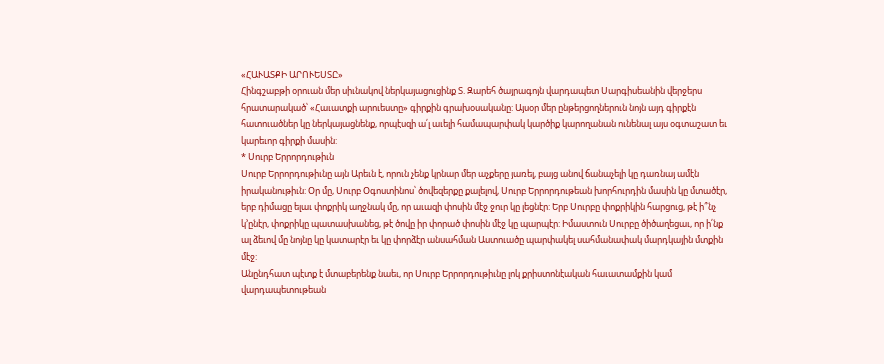«ՀԱՒԱՏՔԻ ԱՐՈՒԵՍՏԸ»
Հինգշաբթի օրուան մեր սիւնակով ներկայացուցինք Տ. Զարեհ ծայրագոյն վարդապետ Սարգիսեանին վերջերս հրատարակած՝ «Հաւատքի արուեստը» գիրքին գրախօսականը: Այսօր մեր ընթերցողներուն նոյն այդ գիրքէն հատուածներ կը ներկայացնենք, որպէսզի ա՛լ աւելի համապարփակ կարծիք կարողանան ունենալ այս օգտաշատ եւ կարեւոր գիրքի մասին:
* Սուրբ Երրորդութիւն
Սուրբ Երրորդութիւնը այն Արեւն է, որուն չենք կրնար մեր աչքերը յառել, բայց անով ճանաչելի կը դառնայ ամէն իրականութիւն: Օր մը, Սուրբ Օգոստինոս՝ ծովեզերքը քալելով, Սուրբ Երրորդութեան խորհուրդին մասին կը մտածէր, երբ դիմացը ելաւ փոքրիկ աղջնակ մը, որ աւազի փոսին մէջ ջուր կը լեցնէր: Երբ Սուրբը փոքրիկին հարցուց, թէ ի՞նչ կ՚ընէր, փոքրիկը պատասխանեց, թէ ծովը իր փորած փոսին մէջ կը պարպէր: Իմաստուն Սուրբը ծիծաղեցաւ, որ ի՛նք ալ ձեւով մը նոյնը կը կատարէր եւ կը փորձէր անսահման Աստուածը պարփակել սահմանափակ մարդկային մտքին մէջ:
Անընդհատ պէտք է մտաբերենք նաեւ, որ Սուրբ Երրորդութիւնը լոկ քրիստոնէական հաւատամքին կամ վարդապետութեան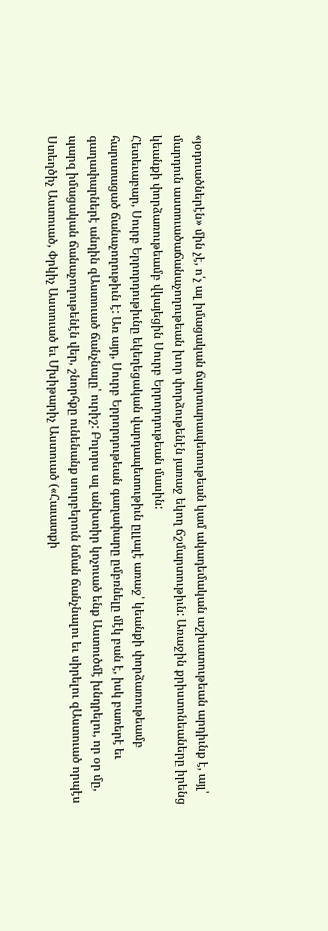«յօդուածներէն» մին չէ, ո՛չ ալ իմացական ճարտարապետութեան կամ ակադեմական աշխատութեան արդիւնք է, այլ՝ մարդուն աստուածաճանաչողութեան խոր փորձութենէն յառաջ եկող ճշմարտութիւն: Առաջին քրիստոնեաները իրենց կեանքի փորձառութեամբ վկայեցին Սուրբ Երրորդութեան մասին:
Հետեւաբար, Սուրբ Երրորդութիւնը եկեղեցական վարդապետութիւն ըլլալէ առաջ՝ կեանքի փորձառութեամբ հարստացած ճանաչողութիւն է: Առ այդ, Սուրբ Երրորդութեան գաղափարը ըմբռնելը մէկ բան է, իսկ բառերէ եւ գաղափարներէ անդին զԱստուած ճանչնալը՝ ուրիշ: Բոլորս ալ անխտիր կոչուած ենք Աստուծմէ խնդրելու, որ օր մը, պարզ իմացական ճանաչողութենէն վեր, շնորհքը ունենանք սուրբերուն նման ճանչնալու եւ սիրելու զԱստուած որպէս Ստեղծիչ Աստուած, Փրկիչ Աստուած եւ Մխիթարիչ Աստուած («Հաւատքի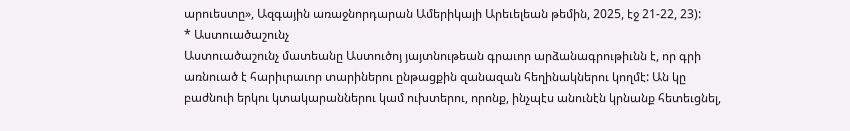արուեստը», Ազգային առաջնորդարան Ամերիկայի Արեւելեան թեմին, 2025, էջ 21-22, 23):
* Աստուածաշունչ
Աստուածաշունչ մատեանը Աստուծոյ յայտնութեան գրաւոր արձանագրութիւնն է, որ գրի առնուած է հարիւրաւոր տարիներու ընթացքին զանազան հեղինակներու կողմէ: Ան կը բաժնուի երկու կտակարաններու կամ ուխտերու, որոնք, ինչպէս անունէն կրնանք հետեւցնել,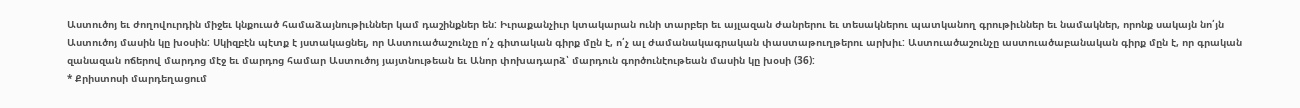Աստուծոյ եւ ժողովուրդին միջեւ կնքուած համաձայնութիւններ կամ դաշինքներ են: Իւրաքանչիւր կտակարան ունի տարբեր եւ այլազան ժանրերու եւ տեսակներու պատկանող գրութիւններ եւ նամակներ, որոնք սակայն նո՛յն Աստուծոյ մասին կը խօսին: Սկիզբէն պէտք է յստակացնել, որ Աստուածաշունչը ո՛չ գիտական գիրք մըն է, ո՛չ ալ ժամանակագրական փաստաթուղթերու արխիւ: Աստուածաշունչը աստուածաբանական գիրք մըն է, որ գրական զանազան ոճերով մարդոց մէջ եւ մարդոց համար Աստուծոյ յայտնութեան եւ Անոր փոխադարձ՝ մարդուն գործունէութեան մասին կը խօսի (36):
* Քրիստոսի մարդեղացում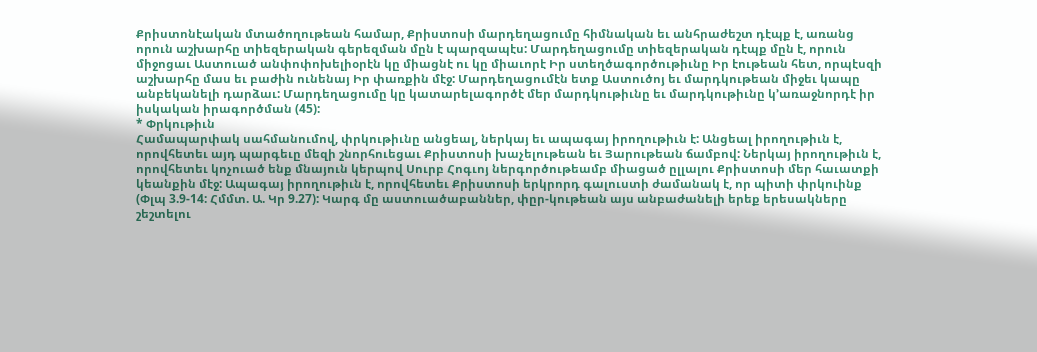Քրիստոնէական մտածողութեան համար, Քրիստոսի մարդեղացումը հիմնական եւ անհրաժեշտ դէպք է, առանց որուն աշխարհը տիեզերական գերեզման մըն է պարզապէս: Մարդեղացումը տիեզերական դէպք մըն է, որուն միջոցաւ Աստուած անփոփոխելիօրէն կը միացնէ ու կը միաւորէ Իր ստեղծագործութիւնը Իր էութեան հետ, որպէսզի աշխարհը մաս եւ բաժին ունենայ Իր փառքին մէջ: Մարդեղացումէն ետք Աստուծոյ եւ մարդկութեան միջեւ կապը անբեկանելի դարձաւ: Մարդեղացումը կը կատարելագործէ մեր մարդկութիւնը եւ մարդկութիւնը կ՚առաջնորդէ իր իսկական իրագործման (45):
* Փրկութիւն
Համապարփակ սահմանումով, փրկութիւնը անցեալ, ներկայ եւ ապագայ իրողութիւն է: Անցեալ իրողութիւն է, որովհետեւ այդ պարգեւը մեզի շնորհուեցաւ Քրիստոսի խաչելութեան եւ Յարութեան ճամբով: Ներկայ իրողութիւն է, որովհետեւ կոչուած ենք մնայուն կերպով Սուրբ Հոգւոյ ներգործութեամբ միացած ըլլալու Քրիստոսի մեր հաւատքի կեանքին մէջ: Ապագայ իրողութիւն է, որովհետեւ Քրիստոսի երկրորդ գալուստի ժամանակ է, որ պիտի փրկուինք (Փլպ 3.9-14: Հմմտ. Ա. Կր 9.27): Կարգ մը աստուածաբաններ, փըր-կութեան այս անբաժանելի երեք երեսակները շեշտելու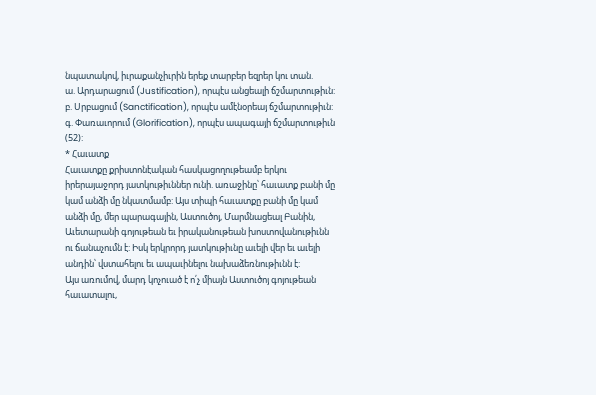նպատակով, իւրաքանչիւրին երեք տարբեր եզրեր կու տան.
ա. Արդարացում (Justification), որպէս անցեալի ճշմարտութիւն:
բ. Սրբացում (Sanctification), որպէս ամէնօրեայ ճշմարտութիւն:
գ. Փառաւորում (Glorification), որպէս ապագայի ճշմարտութիւն (52):
* Հաւատք
Հաւատքը քրիստոնէական հասկացողութեամբ երկու իրերայաջորդ յատկութիւններ ունի. առաջինը՝ հաւատք բանի մը կամ անձի մը նկատմամբ: Այս տիպի հաւատքը բանի մը կամ անձի մը, մեր պարագային, Աստուծոյ, Մարմնացեալ Բանին, Աւետարանի գոյութեան եւ իրականութեան խոստովանութիւնն ու ճանաչումն է: Իսկ երկրորդ յատկութիւնը աւելի վեր եւ աւելի անդին՝ վստահելու եւ ապաւինելու նախաձեռնութիւնն է:
Այս առումով, մարդ կոչուած է ո՛չ միայն Աստուծոյ գոյութեան հաւատալու,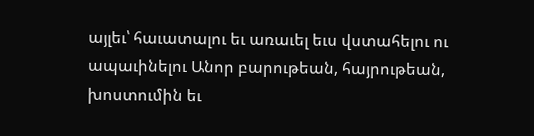այլեւ՝ հաւատալու եւ առաւել եւս վստահելու ու ապաւինելու Անոր բարութեան, հայրութեան, խոստումին եւ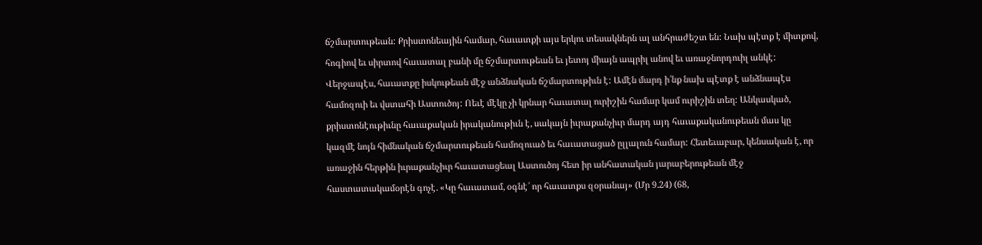ճշմարտութեան: Քրիստոնեային համար, հաւատքի այս երկու տեսակներն ալ անհրաժեշտ են: Նախ պէտք է միտքով, հոգիով եւ սիրտով հաւատալ բանի մը ճշմարտութեան եւ յետոյ միայն ապրիլ անով եւ առաջնորդուիլ անկէ:
Վերջապէս, հաւատքը իսկութեան մէջ անձնական ճշմարտութիւն է: Ամէն մարդ ի՛նք նախ պէտք է անձնապէս համոզուի եւ վստահի Աստուծոյ: Ոեւէ մէկը չի կրնար հաւատալ ուրիշին համար կամ ուրիշին տեղ: Անկասկած, քրիստոնէութիւնը հաւաքական իրականութիւն է, սակայն իւրաքանչիւր մարդ այդ հաւաքականութեան մաս կը կազմէ նոյն հիմնական ճշմարտութեան համոզուած եւ հաւատացած ըլլալուն համար: Հետեւաբար, կենսական է, որ առաջին հերթին իւրաքանչիւր հաւատացեալ Աստուծոյ հետ իր անհատական յարաբերութեան մէջ հաստատակամօրէն գոչէ. «Կը հաւատամ, օգնէ՛ որ հաւատքս զօրանայ» (Մր 9.24) (68,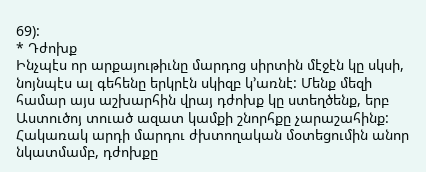69):
* Դժոխք
Ինչպէս որ արքայութիւնը մարդոց սիրտին մէջէն կը սկսի, նոյնպէս ալ գեհենը երկրէն սկիզբ կ՚առնէ: Մենք մեզի համար այս աշխարհին վրայ դժոխք կը ստեղծենք, երբ Աստուծոյ տուած ազատ կամքի շնորհքը չարաշահինք: Հակառակ արդի մարդու ժխտողական մօտեցումին անոր նկատմամբ, դժոխքը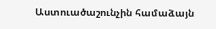Աստուածաշունչին համաձայն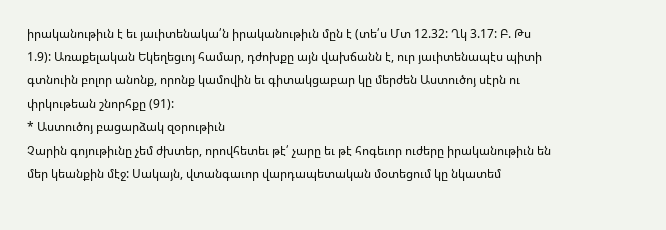իրականութիւն է եւ յաւիտենակա՛ն իրականութիւն մըն է (տե՛ս Մտ 12.32: Ղկ 3.17: Բ. Թս 1.9): Առաքելական Եկեղեցւոյ համար, դժոխքը այն վախճանն է, ուր յաւիտենապէս պիտի գտնուին բոլոր անոնք, որոնք կամովին եւ գիտակցաբար կը մերժեն Աստուծոյ սէրն ու փրկութեան շնորհքը (91):
* Աստուծոյ բացարձակ զօրութիւն
Չարին գոյութիւնը չեմ ժխտեր, որովհետեւ թէ՛ չարը եւ թէ հոգեւոր ուժերը իրականութիւն են մեր կեանքին մէջ: Սակայն, վտանգաւոր վարդապետական մօտեցում կը նկատեմ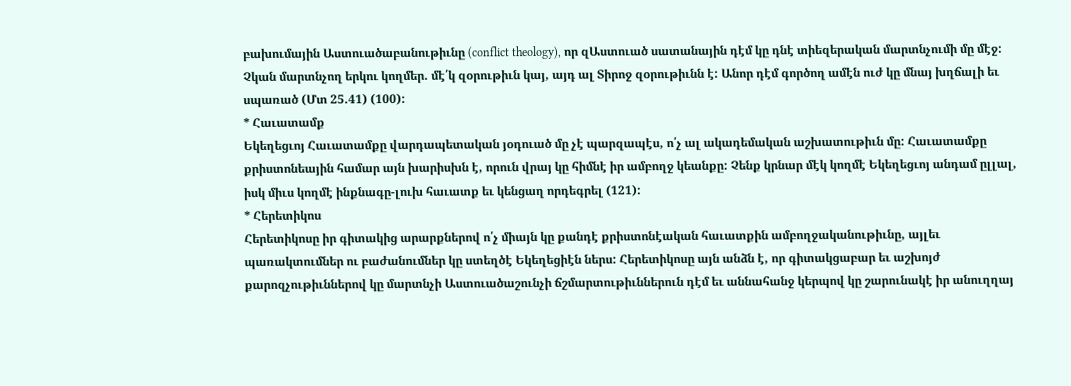բախումային Աստուածաբանութիւնը (conflict theology), որ զԱստուած սատանային դէմ կը դնէ տիեզերական մարտնչումի մը մէջ: Չկան մարտնչող երկու կողմեր. մէ՛կ զօրութիւն կայ, այդ ալ Տիրոջ զօրութիւնն է: Անոր դէմ գործող ամէն ուժ կը մնայ խղճալի եւ սպառած (Մտ 25.41) (100):
* Հաւատամք
Եկեղեցւոյ Հաւատամքը վարդապետական յօդուած մը չէ պարզապէս, ո՛չ ալ ակադեմական աշխատութիւն մը: Հաւատամքը քրիստոնեային համար այն խարիսխն է, որուն վրայ կը հիմնէ իր ամբողջ կեանքը: Չենք կրնար մէկ կողմէ Եկեղեցւոյ անդամ ըլլալ, իսկ միւս կողմէ ինքնագը-լուխ հաւատք եւ կենցաղ որդեգրել (121):
* Հերետիկոս
Հերետիկոսը իր գիտակից արարքներով ո՛չ միայն կը քանդէ քրիստոնէական հաւատքին ամբողջականութիւնը, այլեւ պառակտումներ ու բաժանումներ կը ստեղծէ Եկեղեցիէն ներս: Հերետիկոսը այն անձն է, որ գիտակցաբար եւ աշխոյժ քարոզչութիւններով կը մարտնչի Աստուածաշունչի ճշմարտութիւններուն դէմ եւ աննահանջ կերպով կը շարունակէ իր անուղղայ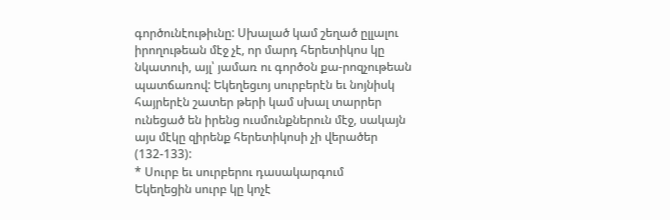գործունէութիւնը: Սխալած կամ շեղած ըլլալու իրողութեան մէջ չէ, որ մարդ հերետիկոս կը նկատուի, այլ՝ յամառ ու գործօն քա-րոզչութեան պատճառով: Եկեղեցւոյ սուրբերէն եւ նոյնիսկ հայրերէն շատեր թերի կամ սխալ տարրեր ունեցած են իրենց ուսմունքներուն մէջ, սակայն այս մէկը զիրենք հերետիկոսի չի վերածեր (132-133):
* Սուրբ եւ սուրբերու դասակարգում
Եկեղեցին սուրբ կը կոչէ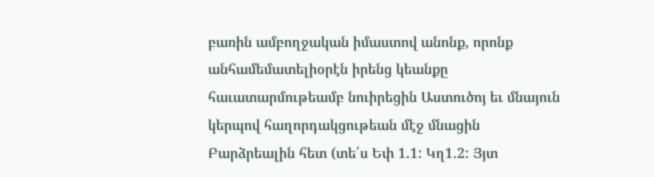բառին ամբողջական իմաստով անոնք, որոնք անհամեմատելիօրէն իրենց կեանքը հաւատարմութեամբ նուիրեցին Աստուծոյ եւ մնայուն կերպով հաղորդակցութեան մէջ մնացին Բարձրեալին հետ (տե՛ս Եփ 1.1: Կղ1.2: Յյտ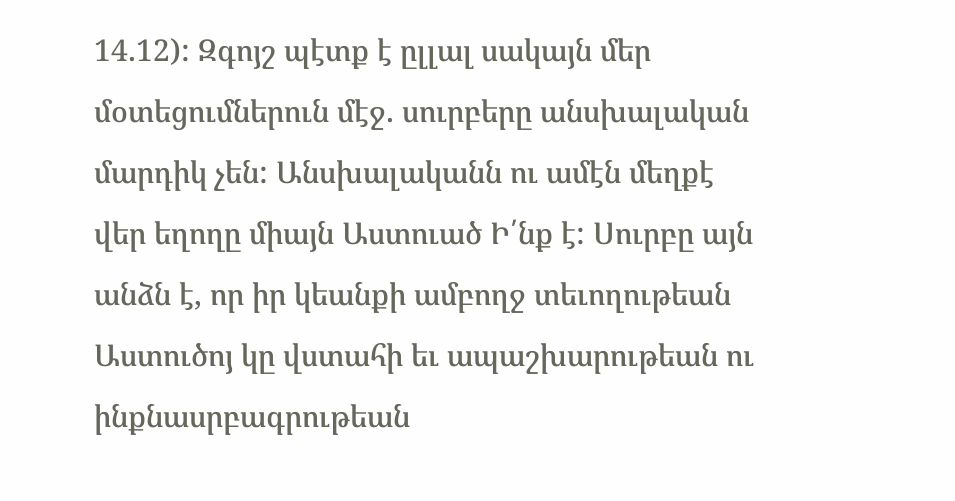14.12): Զգոյշ պէտք է ըլլալ սակայն մեր մօտեցումներուն մէջ. սուրբերը անսխալական մարդիկ չեն: Անսխալականն ու ամէն մեղքէ վեր եղողը միայն Աստուած Ի՛նք է: Սուրբը այն անձն է, որ իր կեանքի ամբողջ տեւողութեան Աստուծոյ կը վստահի եւ ապաշխարութեան ու ինքնասրբագրութեան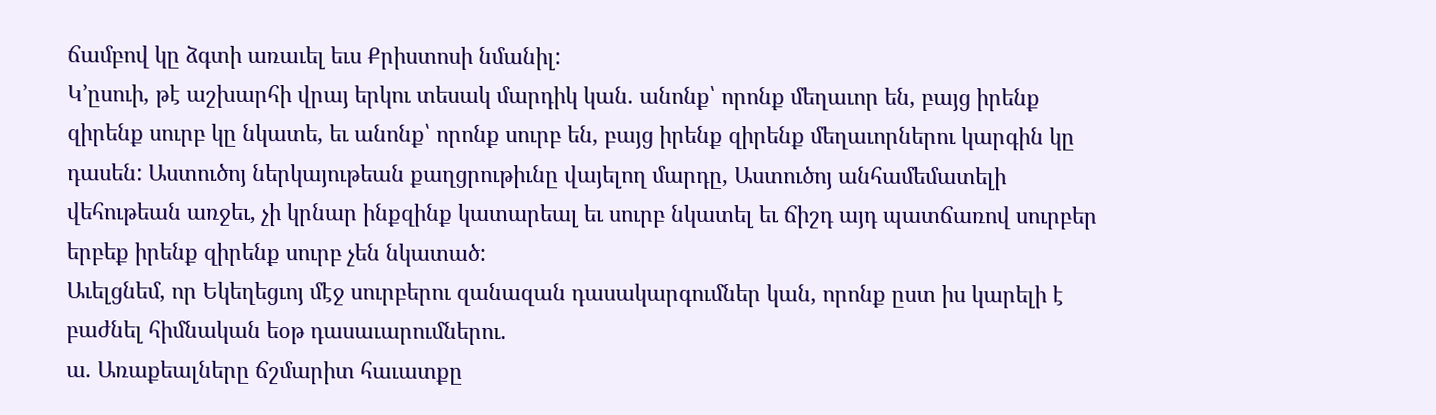ճամբով կը ձգտի առաւել եւս Քրիստոսի նմանիլ:
Կ՚ըսուի, թէ աշխարհի վրայ երկու տեսակ մարդիկ կան. անոնք՝ որոնք մեղաւոր են, բայց իրենք զիրենք սուրբ կը նկատե, եւ անոնք՝ որոնք սուրբ են, բայց իրենք զիրենք մեղաւորներու կարգին կը դասեն: Աստուծոյ ներկայութեան քաղցրութիւնը վայելող մարդը, Աստուծոյ անհամեմատելի վեհութեան առջեւ, չի կրնար ինքզինք կատարեալ եւ սուրբ նկատել եւ ճիշդ այդ պատճառով սուրբեր երբեք իրենք զիրենք սուրբ չեն նկատած:
Աւելցնեմ, որ Եկեղեցւոյ մէջ սուրբերու զանազան դասակարգումներ կան, որոնք ըստ իս կարելի է բաժնել հիմնական եօթ դասաւարումներու.
ա. Առաքեալները ճշմարիտ հաւատքը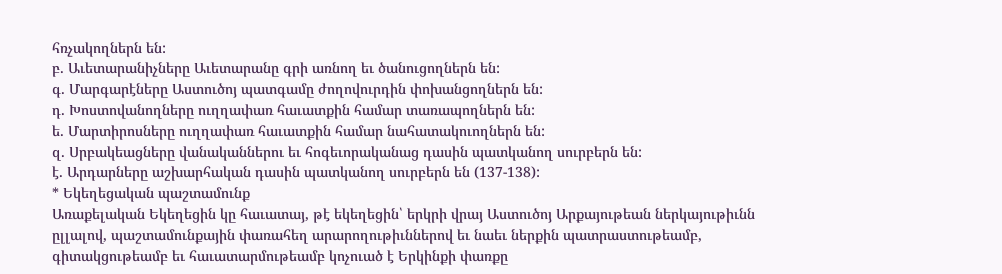հռչակողներն են:
բ. Աւետարանիչները Աւետարանը գրի առնող եւ ծանուցողներն են:
գ. Մարգարէները Աստուծոյ պատգամը ժողովուրդին փոխանցողներն են:
դ. Խոստովանողները ուղղափառ հաւատքին համար տառապողներն են:
ե. Մարտիրոսները ուղղափառ հաւատքին համար նահատակուողներն են:
զ. Սրբակեացները վանականներու եւ հոգեւորականաց դասին պատկանող սուրբերն են:
է. Արդարները աշխարհական դասին պատկանող սուրբերն են (137-138):
* Եկեղեցական պաշտամունք
Առաքելական Եկեղեցին կը հաւատայ, թէ եկեղեցին՝ երկրի վրայ Աստուծոյ Արքայութեան ներկայութիւնն ըլլալով, պաշտամունքային փառահեղ արարողութիւններով եւ նաեւ ներքին պատրաստութեամբ, գիտակցութեամբ եւ հաւատարմութեամբ կոչուած է Երկինքի փառքը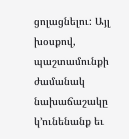ցոլացնելու: Այլ խօսքով, պաշտամունքի ժամանակ նախաճաշակը կ՚ունենանք եւ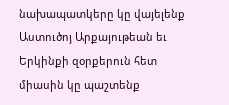նախապատկերը կը վայելենք Աստուծոյ Արքայութեան եւ Երկինքի զօրքերուն հետ միասին կը պաշտենք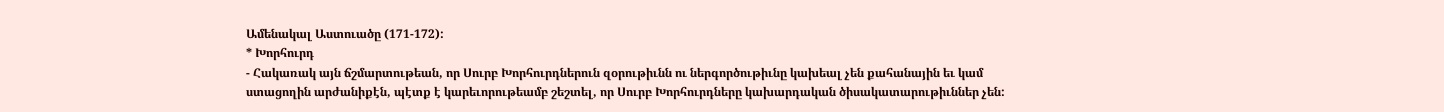Ամենակալ Աստուածը (171-172):
* Խորհուրդ
- Հակառակ այն ճշմարտութեան, որ Սուրբ Խորհուրդներուն զօրութիւնն ու ներգործութիւնը կախեալ չեն քահանային եւ կամ ստացողին արժանիքէն, պէտք է կարեւորութեամբ շեշտել, որ Սուրբ Խորհուրդները կախարդական ծիսակատարութիւններ չեն: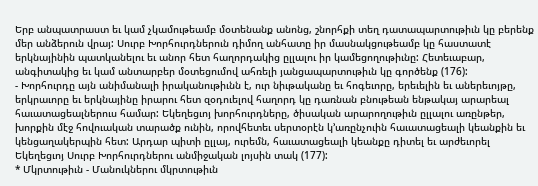Երբ անպատրաստ եւ կամ չկամութեամբ մօտենանք անոնց, շնորհքի տեղ դատապարտութիւն կը բերենք մեր անձերուն վրայ: Սուրբ Խորհուրդներուն դիմող անհատը իր մասնակցութեամբ կը հաստատէ երկնայինին պատկանելու եւ անոր հետ հաղորդակից ըլլալու իր կամեցողութիւնը: Հետեւաբար, անգիտակից եւ կամ անտարբեր մօտեցումով ահռելի յանցապարտութիւն կը գործենք (176):
- Խորհուրդը այն անիմանալի իրականութիւնն է, ուր նիւթականը եւ հոգեւորը, երեւելին եւ աներեւոյթը, երկրաւորը եւ երկնայինը իրարու հետ զօդուելով հաղորդ կը դառնան բնութեան ենթակայ արարեալ հաւատացեալներուս համար: Եկեղեցւոյ խորհուրդները, ծիսական արարողութիւն ըլլալու առընթեր, խորքին մէջ հովուական տարածք ունին, որովհետեւ սերտօրէն կ՚առընչուին հաւատացեալի կեանքին եւ կենցաղակերպին հետ: Արդար պիտի ըլլայ, ուրեմն, հաւատացեալի կեանքը դիտել եւ արժեւորել Եկեղեցւոյ Սուրբ Խորհուրդներու անմիջական լոյսին տակ (177):
* Մկրտութիւն - Մանուկներու մկրտութիւն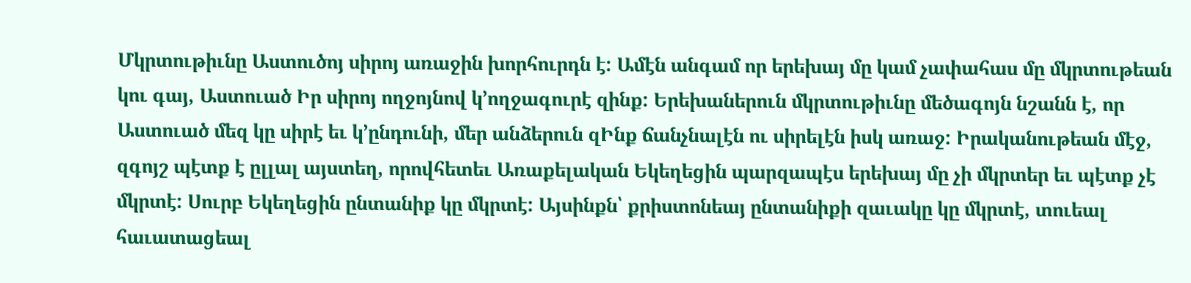Մկրտութիւնը Աստուծոյ սիրոյ առաջին խորհուրդն է: Ամէն անգամ որ երեխայ մը կամ չափահաս մը մկրտութեան կու գայ, Աստուած Իր սիրոյ ողջոյնով կ՚ողջագուրէ զինք: Երեխաներուն մկրտութիւնը մեծագոյն նշանն է, որ Աստուած մեզ կը սիրէ եւ կ՚ընդունի, մեր անձերուն զԻնք ճանչնալէն ու սիրելէն իսկ առաջ: Իրականութեան մէջ, զգոյշ պէտք է ըլլալ այստեղ, որովհետեւ Առաքելական Եկեղեցին պարզապէս երեխայ մը չի մկրտեր եւ պէտք չէ մկրտէ: Սուրբ Եկեղեցին ընտանիք կը մկրտէ: Այսինքն՝ քրիստոնեայ ընտանիքի զաւակը կը մկրտէ, տուեալ հաւատացեալ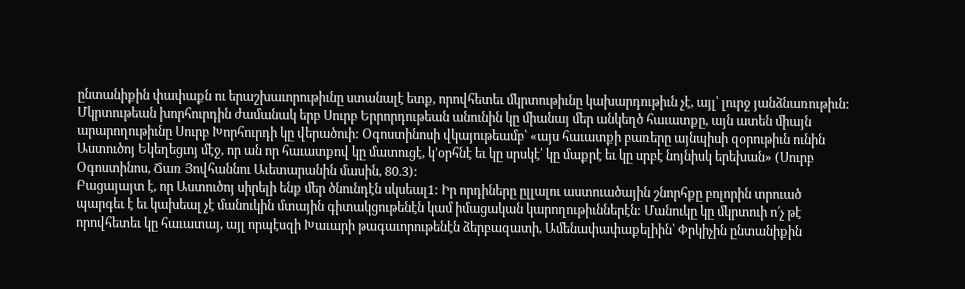ընտանիքին փափաքն ու երաշխաւորութիւնը ստանալէ ետք, որովհետեւ մկրտութիւնը կախարդութիւն չէ, այլ՝ լուրջ յանձնառութիւն: Մկրտութեան խորհուրդին ժամանակ երբ Սուրբ Երրորդութեան անունին կը միանայ մեր անկեղծ հաւատքը, այն ատեն միայն արարողութիւնը Սուրբ Խորհուրդի կը վերածուի: Օգոստինոսի վկայութեամբ՝ «այս հաւատքի բառերը այնպիսի զօրութիւն ունին Աստուծոյ Եկեղեցւոյ մէջ, որ ան որ հաւատքով կը մատուցէ, կ՚օրհնէ եւ կը սրսկէ՝ կը մաքրէ եւ կը սրբէ նոյնիսկ երեխան» (Սուրբ Օգոստինոս, Ճառ Յովհաննու Աւետարանին մասին, 80.3):
Բացայայտ է, որ Աստուծոյ սիրելի ենք մեր ծնունդէն սկսեալ1: Իր որդիները ըլլալու աստուածային շնորհքը բոլորին տրուած պարգեւ է եւ կախեալ չէ մանուկին մտային գիտակցութենէն կամ իմացական կարողութիւններէն: Մանուկը կը մկրտուի ո՛չ թէ որովհետեւ կը հաւատայ, այլ որպէսզի Խաւարի թագաւորութենէն ձերբազատի, Ամենափափաքելիին՝ Փրկիչին ընտանիքին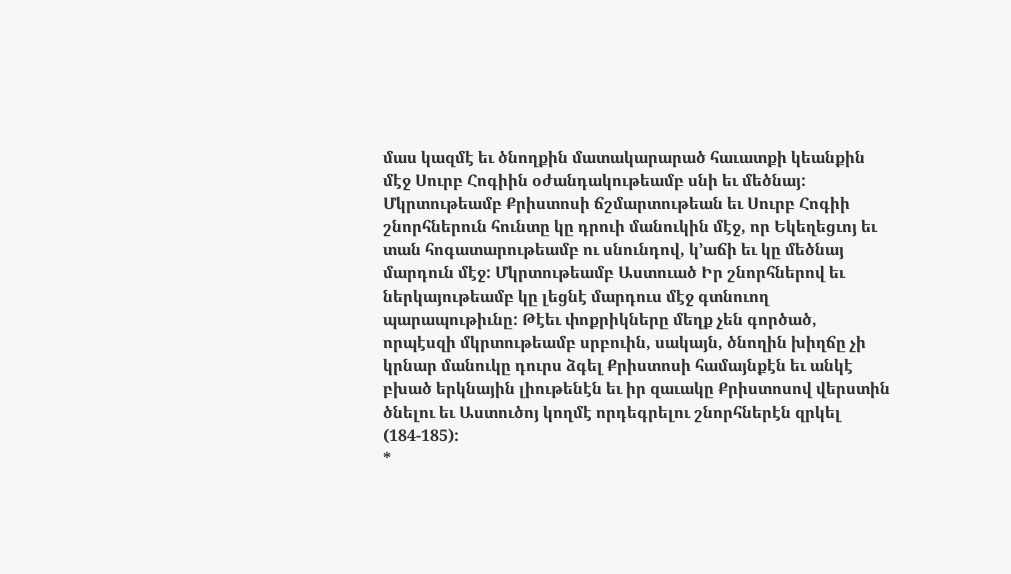մաս կազմէ եւ ծնողքին մատակարարած հաւատքի կեանքին մէջ Սուրբ Հոգիին օժանդակութեամբ սնի եւ մեծնայ: Մկրտութեամբ Քրիստոսի ճշմարտութեան եւ Սուրբ Հոգիի շնորհներուն հունտը կը դրուի մանուկին մէջ, որ Եկեղեցւոյ եւ տան հոգատարութեամբ ու սնունդով, կ՚աճի եւ կը մեծնայ մարդուն մէջ: Մկրտութեամբ Աստուած Իր շնորհներով եւ ներկայութեամբ կը լեցնէ մարդուս մէջ գտնուող պարապութիւնը: Թէեւ փոքրիկները մեղք չեն գործած, որպէսզի մկրտութեամբ սրբուին, սակայն, ծնողին խիղճը չի կրնար մանուկը դուրս ձգել Քրիստոսի համայնքէն եւ անկէ բխած երկնային լիութենէն եւ իր զաւակը Քրիստոսով վերստին ծնելու եւ Աստուծոյ կողմէ որդեգրելու շնորհներէն զրկել (184-185):
*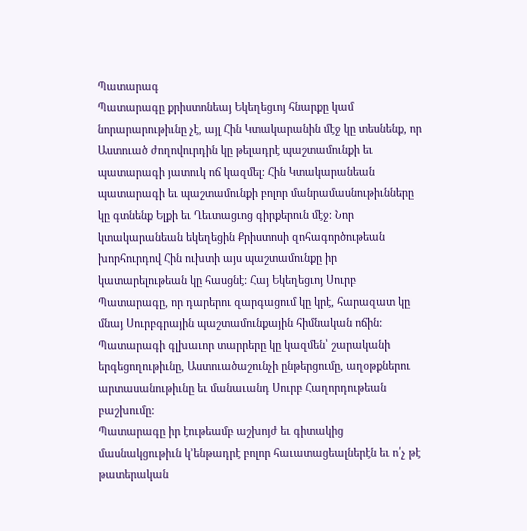Պատարագ
Պատարագը քրիստոնեայ Եկեղեցւոյ հնարքը կամ նորարարութիւնը չէ, այլ Հին Կտակարանին մէջ կը տեսնենք, որ Աստուած ժողովուրդին կը թելադրէ պաշտամունքի եւ պատարագի յատուկ ոճ կազմել: Հին Կտակարանեան պատարագի եւ պաշտամունքի բոլոր մանրամասնութիւնները կը գտնենք Ելքի եւ Ղեւտացւոց գիրքերուն մէջ: Նոր կտակարանեան եկեղեցին Քրիստոսի զոհագործութեան խորհուրդով Հին ուխտի այս պաշտամունքը իր կատարելութեան կը հասցնէ: Հայ Եկեղեցւոյ Սուրբ Պատարագը, որ դարերու զարգացում կը կրէ, հարազատ կը մնայ Սուրբգրային պաշտամունքային հիմնական ոճին: Պատարագի գլխաւոր տարրերը կը կազմեն՝ շարականի երգեցողութիւնը, Աստուածաշունչի ընթերցումը, աղօթքներու արտասանութիւնը եւ մանաւանդ Սուրբ Հաղորդութեան բաշխումը:
Պատարագը իր էութեամբ աշխոյժ եւ գիտակից մասնակցութիւն կ՚ենթադրէ բոլոր հաւատացեալներէն եւ ո՛չ թէ թատերական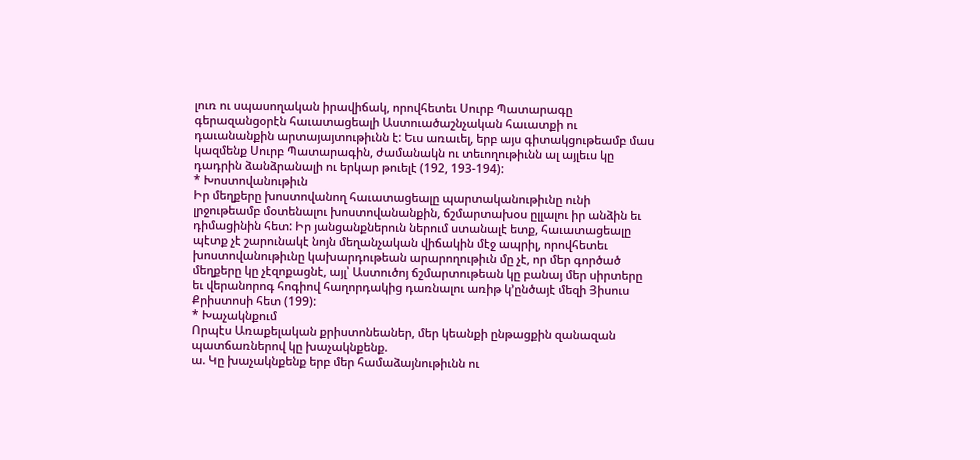լուռ ու սպասողական իրավիճակ, որովհետեւ Սուրբ Պատարագը գերազանցօրէն հաւատացեալի Աստուածաշնչական հաւատքի ու դաւանանքին արտայայտութիւնն է: Եւս առաւել, երբ այս գիտակցութեամբ մաս կազմենք Սուրբ Պատարագին, ժամանակն ու տեւողութիւնն ալ այլեւս կը դադրին ձանձրանալի ու երկար թուելէ (192, 193-194):
* Խոստովանութիւն
Իր մեղքերը խոստովանող հաւատացեալը պարտականութիւնը ունի լրջութեամբ մօտենալու խոստովանանքին, ճշմարտախօս ըլլալու իր անձին եւ դիմացինին հետ: Իր յանցանքներուն ներում ստանալէ ետք, հաւատացեալը պէտք չէ շարունակէ նոյն մեղանչական վիճակին մէջ ապրիլ, որովհետեւ խոստովանութիւնը կախարդութեան արարողութիւն մը չէ, որ մեր գործած մեղքերը կը չէզոքացնէ, այլ՝ Աստուծոյ ճշմարտութեան կը բանայ մեր սիրտերը եւ վերանորոգ հոգիով հաղորդակից դառնալու առիթ կ՚ընծայէ մեզի Յիսուս Քրիստոսի հետ (199):
* Խաչակնքում
Որպէս Առաքելական քրիստոնեաներ, մեր կեանքի ընթացքին զանազան պատճառներով կը խաչակնքենք.
ա. Կը խաչակնքենք երբ մեր համաձայնութիւնն ու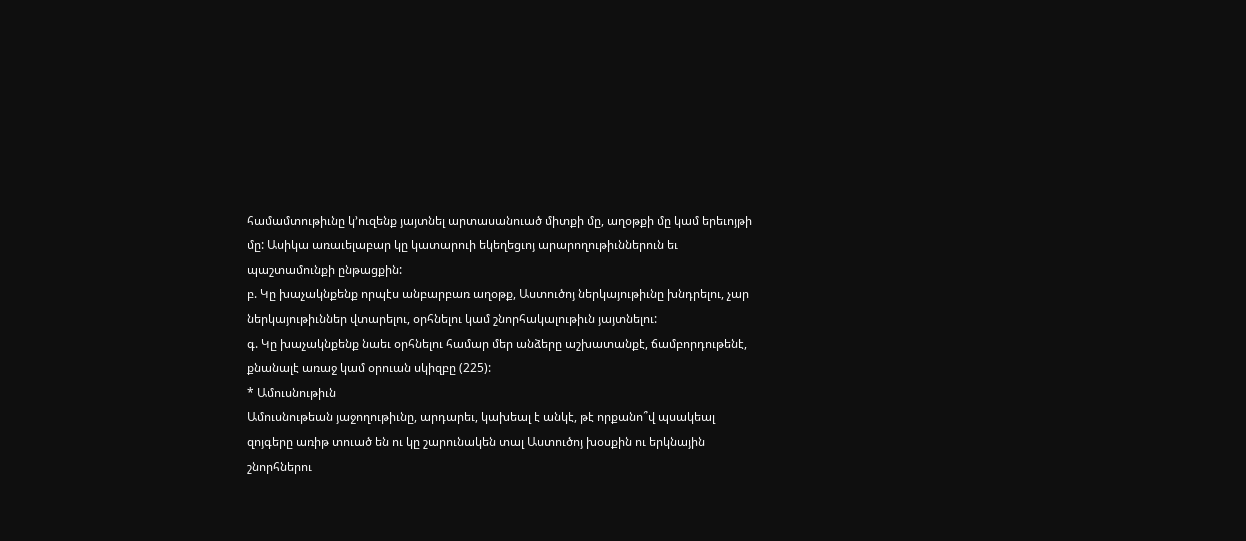համամտութիւնը կ՚ուզենք յայտնել արտասանուած միտքի մը, աղօթքի մը կամ երեւոյթի մը: Ասիկա առաւելաբար կը կատարուի եկեղեցւոյ արարողութիւններուն եւ պաշտամունքի ընթացքին:
բ. Կը խաչակնքենք որպէս անբարբառ աղօթք, Աստուծոյ ներկայութիւնը խնդրելու, չար ներկայութիւններ վտարելու, օրհնելու կամ շնորհակալութիւն յայտնելու:
գ. Կը խաչակնքենք նաեւ օրհնելու համար մեր անձերը աշխատանքէ, ճամբորդութենէ, քնանալէ առաջ կամ օրուան սկիզբը (225):
* Ամուսնութիւն
Ամուսնութեան յաջողութիւնը, արդարեւ, կախեալ է անկէ, թէ որքանո՞վ պսակեալ զոյգերը առիթ տուած են ու կը շարունակեն տալ Աստուծոյ խօսքին ու երկնային շնորհներու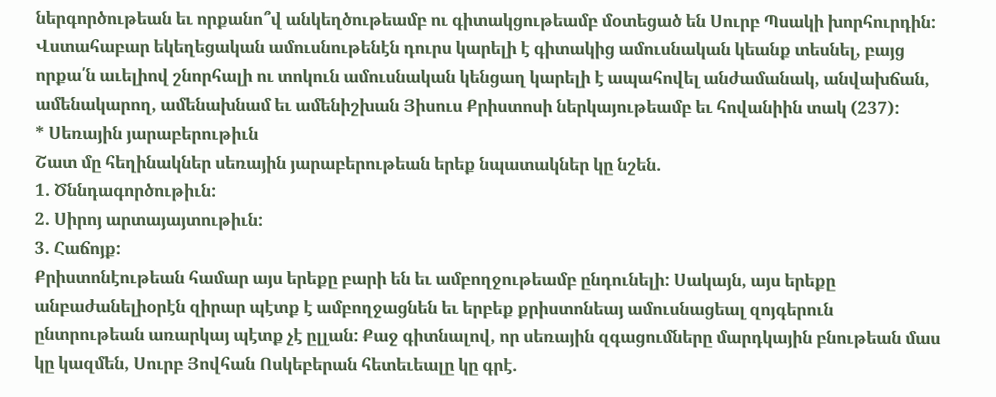ներգործութեան եւ որքանո՞վ անկեղծութեամբ ու գիտակցութեամբ մօտեցած են Սուրբ Պսակի խորհուրդին: Վստահաբար եկեղեցական ամուսնութենէն դուրս կարելի է գիտակից ամուսնական կեանք տեսնել, բայց որքա՛ն աւելիով շնորհալի ու տոկուն ամուսնական կենցաղ կարելի է ապահովել անժամանակ, անվախճան, ամենակարող, ամենախնամ եւ ամենիշխան Յիսուս Քրիստոսի ներկայութեամբ եւ հովանիին տակ (237):
* Սեռային յարաբերութիւն
Շատ մը հեղինակներ սեռային յարաբերութեան երեք նպատակներ կը նշեն.
1. Ծննդագործութիւն:
2. Սիրոյ արտայայտութիւն:
3. Հաճոյք:
Քրիստոնէութեան համար այս երեքը բարի են եւ ամբողջութեամբ ընդունելի: Սակայն, այս երեքը անբաժանելիօրէն զիրար պէտք է ամբողջացնեն եւ երբեք քրիստոնեայ ամուսնացեալ զոյգերուն ընտրութեան առարկայ պէտք չէ ըլլան: Քաջ գիտնալով, որ սեռային զգացումները մարդկային բնութեան մաս կը կազմեն, Սուրբ Յովհան Ոսկեբերան հետեւեալը կը գրէ.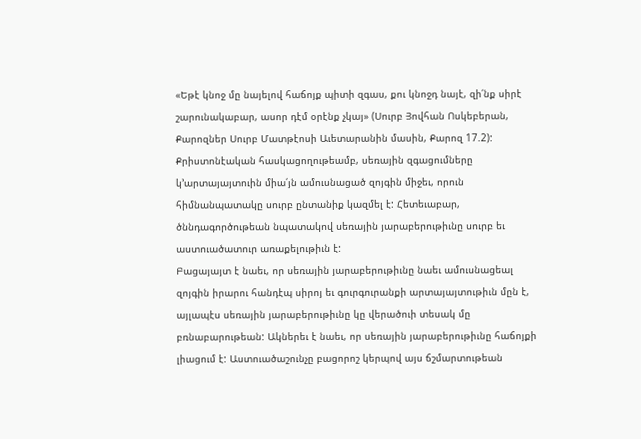«Եթէ կնոջ մը նայելով հաճոյք պիտի զգաս, քու կնոջդ նայէ, զի՛նք սիրէ շարունակաբար, ասոր դէմ օրէնք չկայ» (Սուրբ Յովհան Ոսկեբերան, Քարոզներ Սուրբ Մատթէոսի Աւետարանին մասին, Քարոզ 17.2): Քրիստոնէական հասկացողութեամբ, սեռային զգացումները կ՚արտայայտուին միա՛յն ամուսնացած զոյգին միջեւ, որուն հիմնանպատակը սուրբ ընտանիք կազմել է: Հետեւաբար, ծննդագործութեան նպատակով սեռային յարաբերութիւնը սուրբ եւ աստուածատուր առաքելութիւն է:
Բացայայտ է նաեւ, որ սեռային յարաբերութիւնը նաեւ ամուսնացեալ զոյգին իրարու հանդէպ սիրոյ եւ գուրգուրանքի արտայայտութիւն մըն է, այլապէս սեռային յարաբերութիւնը կը վերածուի տեսակ մը բռնաբարութեան: Ակներեւ է նաեւ, որ սեռային յարաբերութիւնը հաճոյքի լիացում է: Աստուածաշունչը բացորոշ կերպով այս ճշմարտութեան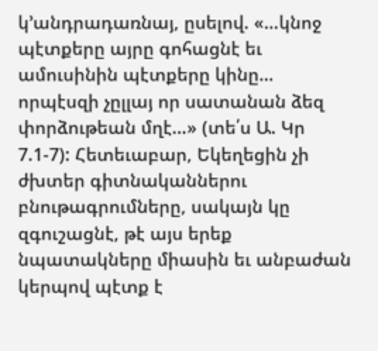կ՚անդրադառնայ, ըսելով. «…կնոջ պէտքերը այրը գոհացնէ եւ ամուսինին պէտքերը կինը… որպէսզի չըլլայ որ սատանան ձեզ փորձութեան մղէ…» (տե՛ս Ա. Կր 7.1-7): Հետեւաբար, Եկեղեցին չի ժխտեր գիտնականներու բնութագրումները, սակայն կը զգուշացնէ, թէ այս երեք նպատակները միասին եւ անբաժան կերպով պէտք է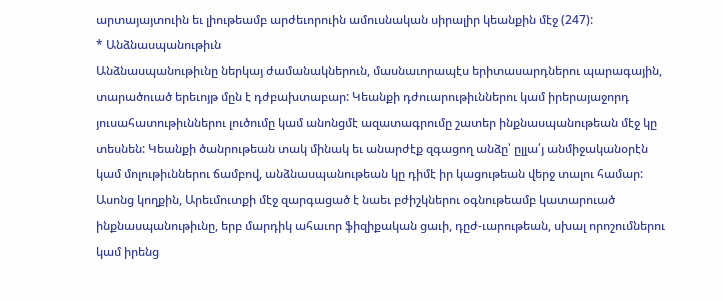արտայայտուին եւ լիութեամբ արժեւորուին ամուսնական սիրալիր կեանքին մէջ (247):
* Անձնասպանութիւն
Անձնասպանութիւնը ներկայ ժամանակներուն, մասնաւորապէս երիտասարդներու պարագային, տարածուած երեւոյթ մըն է դժբախտաբար: Կեանքի դժուարութիւններու կամ իրերայաջորդ յուսահատութիւններու լուծումը կամ անոնցմէ ազատագրումը շատեր ինքնասպանութեան մէջ կը տեսնեն: Կեանքի ծանրութեան տակ մինակ եւ անարժէք զգացող անձը՝ ըլլա՛յ անմիջականօրէն կամ մոլութիւններու ճամբով, անձնասպանութեան կը դիմէ իր կացութեան վերջ տալու համար:
Ասոնց կողքին, Արեւմուտքի մէջ զարգացած է նաեւ բժիշկներու օգնութեամբ կատարուած ինքնասպանութիւնը, երբ մարդիկ ահաւոր ֆիզիքական ցաւի, դըժ-ւարութեան, սխալ որոշումներու կամ իրենց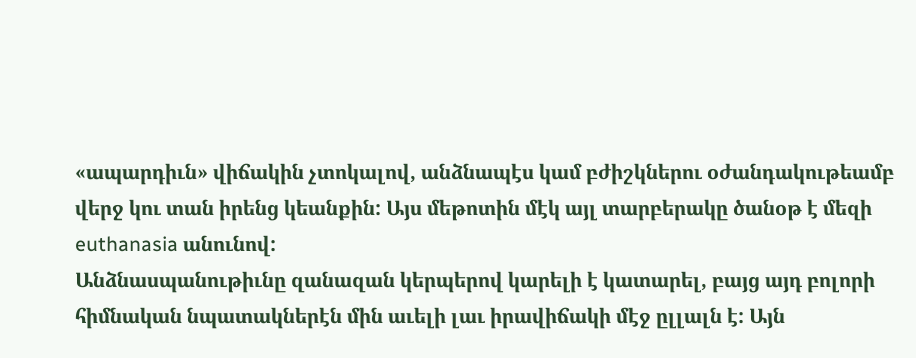«ապարդիւն» վիճակին չտոկալով, անձնապէս կամ բժիշկներու օժանդակութեամբ վերջ կու տան իրենց կեանքին: Այս մեթոտին մէկ այլ տարբերակը ծանօթ է մեզի euthanasia անունով:
Անձնասպանութիւնը զանազան կերպերով կարելի է կատարել, բայց այդ բոլորի հիմնական նպատակներէն մին աւելի լաւ իրավիճակի մէջ ըլլալն է: Այն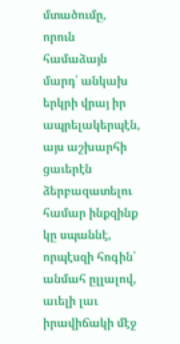մտածումը, որուն համաձայն մարդ՝ անկախ երկրի վրայ իր ապրելակերպէն, այս աշխարհի ցաւերէն ձերբազատելու համար ինքզինք կը սպաննէ, որպէսզի հոգին՝ անմահ ըլլալով, աւելի լաւ իրավիճակի մէջ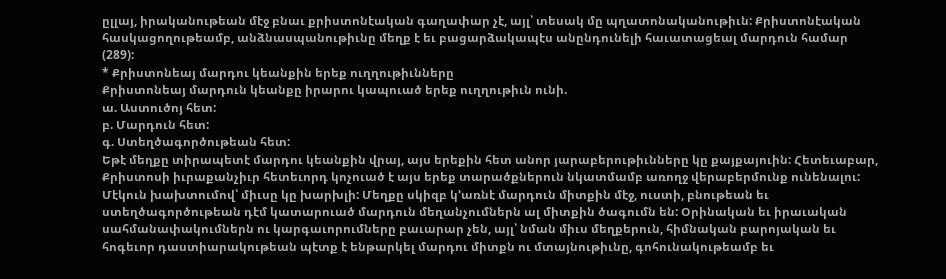ըլլայ, իրականութեան մէջ բնաւ քրիստոնէական գաղափար չէ, այլ՝ տեսակ մը պղատոնականութիւն: Քրիստոնէական հասկացողութեամբ, անձնասպանութիւնը մեղք է եւ բացարձակապէս անընդունելի հաւատացեալ մարդուն համար (289):
* Քրիստոնեայ մարդու կեանքին երեք ուղղութիւնները
Քրիստոնեայ մարդուն կեանքը իրարու կապուած երեք ուղղութիւն ունի.
ա. Աստուծոյ հետ:
բ. Մարդուն հետ:
գ. Ստեղծագործութեան հետ:
Եթէ մեղքը տիրապետէ մարդու կեանքին վրայ, այս երեքին հետ անոր յարաբերութիւնները կը քայքայուին: Հետեւաբար, Քրիստոսի իւրաքանչիւր հետեւորդ կոչուած է այս երեք տարածքներուն նկատմամբ առողջ վերաբերմունք ունենալու: Մէկուն խախտումով՝ միւսը կը խարխլի: Մեղքը սկիզբ կ՚առնէ մարդուն միտքին մէջ, ուստի, բնութեան եւ ստեղծագործութեան դէմ կատարուած մարդուն մեղանչումներն ալ միտքին ծագումն են: Օրինական եւ իրաւական սահմանափակումներն ու կարգաւորումները բաւարար չեն, այլ՝ նման միւս մեղքերուն, հիմնական բարոյական եւ հոգեւոր դաստիարակութեան պէտք է ենթարկել մարդու միտքն ու մտայնութիւնը, գոհունակութեամբ եւ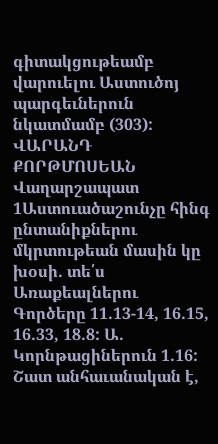գիտակցութեամբ վարուելու Աստուծոյ պարգեւներուն նկատմամբ (303):
ՎԱՐԱՆԴ ՔՈՐԹՄՈՍԵԱՆ
Վաղարշապատ
1Աստուածաշունչը հինգ ընտանիքներու մկրտութեան մասին կը խօսի. տե՛ս Առաքեալներու Գործերը 11.13-14, 16.15, 16.33, 18.8: Ա. Կորնթացիներուն 1.16: Շատ անհաւանական է,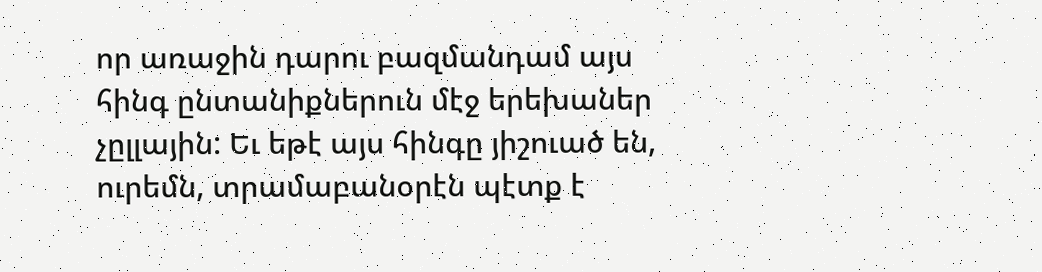որ առաջին դարու բազմանդամ այս հինգ ընտանիքներուն մէջ երեխաներ չըլլային: Եւ եթէ այս հինգը յիշուած են, ուրեմն, տրամաբանօրէն պէտք է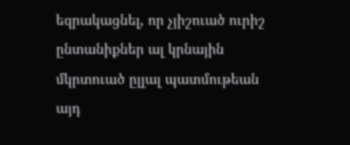եզրակացնել, որ չյիշուած ուրիշ ընտանիքներ ալ կրնային մկրտուած ըլլալ պատմութեան այդ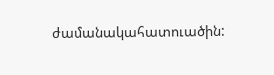ժամանակահատուածին: